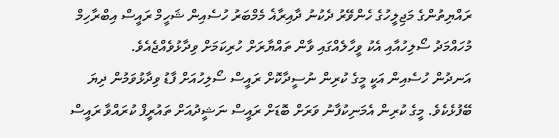ރައްޔިތުންގެ މަޖިލީހުގެ ހެންވޭރު ދެކުނު ދާއިރާޣެ މެމްބަރު ހުސެއިން ޝަހީމް ރައީސް އިބްރާހިމް މުހައްމަދު ސޯލިހުއާއި އެކު ވީހާލެއްގައި ވާން ތައްޔާރަށް ހުރިކަމަށް ވިދާޅުވެއްޖެއެވެ.
އަނދުން ހުސެއިން އަކީ މީގެ ކުރިން ނުސީދާކޮށް ރައީސް ސޯލިހުއަށް ފާޑު ވިދާޅުވަމުން ދިޔަ ބޭފުޅެކެވެ. މީގެ ކުރިން އެމަނިކުފާނު ވަރަށް ބޮޑަށް ރައީސް ނަޝީދުއަށް ތައުރީފް ކުރައްވާ ރައީސް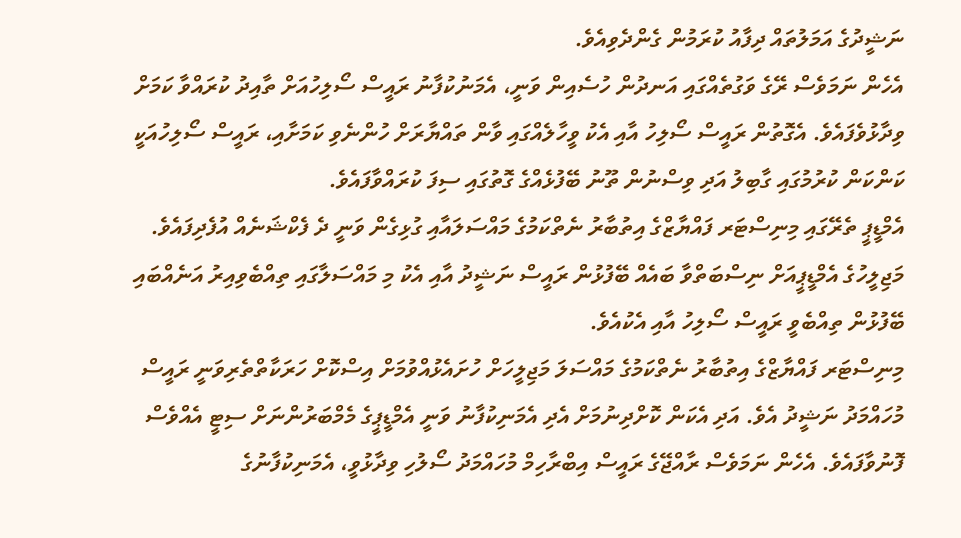ނަޝީދުގެ އަމަލުތައް ދިފާއު ކުރަމުން ގެންދެވިއެވެ.
އެހެން ނަމަވެސް ރޭގެ ވަގުތެއްގައި އަނދުން ހުސެއިން ވަނީ، އެމަނުކުފާނު ރައީސް ސޯލިހުއަށް ތާއިދު ކުރައްވާ ކަމަށް ވިދާޅުވެފައެވެ. އެގޮތުން ރައީސް ސޯލިހު އާއި އެކު ވީހާލެއްގައި ވާން ތައްޔާރަށް ހުންނެވި ކަމަށާއި، ރައީސް ސޯލިހުއަކީ ކަންކަން ކުރުމުގައި ގާބިލު އަދި ވިސްނުން ތޫނު ބޭފުޅެއްގެ ގޮތުގައި ސިފަ ކުރައްވާފައެވެ.
އެމްޑީޕީ ތެރޭގައި މިނިސްޓަރ ފައްޔާޒްގެ އިތުބާރު ނެތްކަމުގެ މައްސަލައާއި ގުޅިގެން ވަނީ ދެ ފެކްޝަނެއް އުފެދިފައެވެ. މަޖިލީހުގެ އެމްޑީޕީއަށް ނިސްބަތްވާ ބައެއް ބޭފުޅުން ރައީސް ނަޝީދު އާއި އެކު މި މައްސަލާގައި ތިއްބެވިއިރު އަނެއްބައި ބޭފުޅުން ތިއްބެވީ ރައީސް ސޯލިހު އާއި އެކުއެވެ.
މިނިސްޓަރ ފައްޔާޒްގެ އިތުބާރު ނެތްކަމުގެ މައްސަލަ މަޖިލީހަށް ހުށައެޅުއްވުމަށް އިސްކޮށް ހަރަކާތްތެރިވަނީ ރައީސް މުހައްމަދު ނަޝީދު އެވެ. އަދި އެކަން ކޮށްދިނުމަށް އެދި އެމަނިކުފާނު ވަނީ އެމްޑީޕީގެ މެމްބަރުންނަށް ސިޓީ އެއްވެސް ފޮނުވާފައެވެ. އެހެން ނަމަވެސް ރާއްޖޭގެ ރައީސް އިބްރާހިމް މުހައްމަދު ސޯލުހި ވިދާޅުވީ، އެމަނިކުފާނުގެ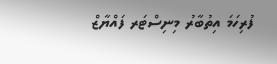ފުރިހަމަ އިތުބާރު މިނިސްޓަރ ފައްޔާޒް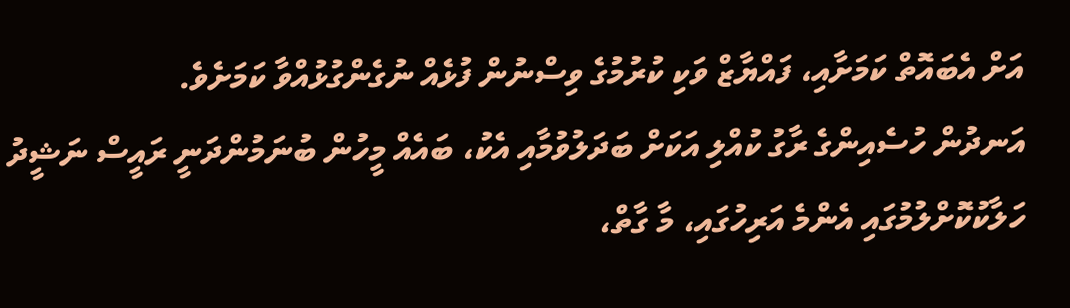އަށް އެބައޮތް ކަމަށާއި، ފައްޔާޒް ވަކި ކުރުމުގެ ވިސްނުން ފުޅެއް ނުގެންގުޅުއްވާ ކަމަށެވެ.
އަނދުން ހުސެއިންގެ ރާގު ކުއްލި އަކަށް ބަދަލުވުމާއި އެކު، ބައެއް މީހުން ބުނަމުންދަނީ ރައީސް ނަޝީދު ހަލާކުކޮށްލުމުގައި އެންމެ އަރިހުގައި، މާ ގާތް،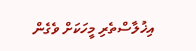އިޚުލާސްތެރި މީހަކަށް ވެގެން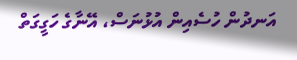އަނދުން ހުސެއިން އުޅުނަސް، އޭނާގެ ހަގީގަތް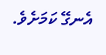އެނގޭ ކަމަށެވެ.